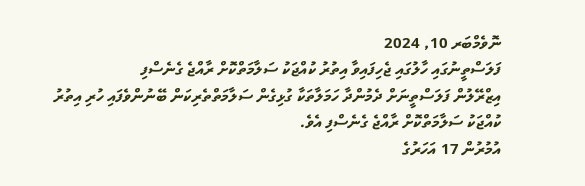ނޮވެމްބަރ 10, 2024
ފަލަސްތީނުގައި ހާލުގައި ޖެހިފައިވާ އިތުރު ކުއްޖަކު ސަލާމަތްކޮށް ރާއްޖެ ގެނެސްފި
އިޒްރޭލުން ފަލަސްތީނަށް ދެމުންދާ ހަމަލާތަކާ ގުޅިގެން ސަލާމަތްތެރިކަން ބޭނުންވެފައި ހުރި އިތުރު ކުއްޖަކު ސަލާމަތްކޮށް ރާއްޖެ ގެނެސްފި އެވެ.
އުމުރުން 17 އަހަރުގެ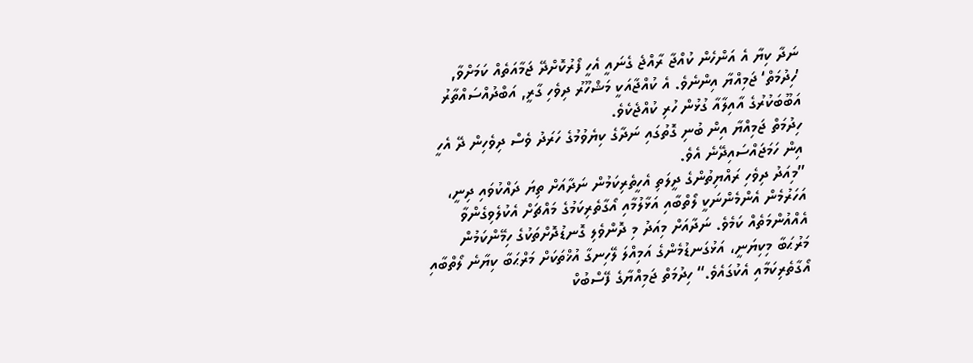ނަދާ ކިޔާ އެ އަންހެން ކުއްޖާ ރާއްޖެ ގެނައީ އެހީ ފޯރުކޮށްދޭ ޖަމާއަތެއް ކަމަށްވާ, ’ހިދުމަތް‘ ޖަމިއްޔާ އިންނެވެ. އެ ކުއްޖާއަކީ މަޝްހޫރު ދިވެހި ގާރީ, އަބްދުއްސައްތާރު އަބޫބަކުރުގެ އާއިލާއާ ގުޅުން ހުރި ކުއްޖެކެވެ.
ހިދުމަތް ޖަމިއްޔާ އިން ބުނި ގޮތުގައި ނަދާގެ ކިޔެވުމުގެ ހަރަދު ވެސް ދިވެހިން ދޭ އެހީ އިން ހަމަޖައްސައިދޭނެ އެވެ.
”މިއަދު ދިވެހި ރައްޔިތުންގެ ދީލަތި އެހީތެރިކަމުން ނަދާއަށް ތިޔަ ދައްކުވައި ދިނީ، އަހަރުމެން އެންމެންނަކީ ލޯތްބާއި އަޅާލުމާއި އޯގާތެރިކަމުގެ މައްޗަށް އެކުލެވިގެންވާ އެއްއުންމަތެއް ކަމެވެ. ނަދާއަށް މިއަދު މި ދޮންވެލި ގޮނޑުދޮށްތަކުގެ ހިމޭންކަމުން މަރުޙަބާ މިކިޔަނީ، އަޅުގަނޑުމެންގެ އަމިއްލަ ލޭހިނގާ އުޚްތަކަށް މަރްޙަބާ ކިޔާނެ ލޯތްބާއި އޯގާތެރިކަމާއި އެކުގައެވެ.“ ހިދުމަތް ޖަމިއްޔާގެ ފޭސްބުކް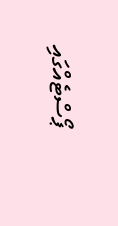ޕޯސްޓެއްގައި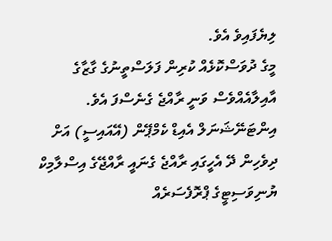ލިޔެފައިވެ އެވެ.
މީގެ ދުވަސްކޮޅެއް ކުރިން ފަލަސްތީނުގެ ގާޒާގެ އާއިލާއެއްވެސް ވަނީ ރާއްޖެ ގެނެސްފަ އެވެ. އިންޓަނޭޝަނަލް އެއިޑް ކެމްޕޭން (އޭއައިސީ) އަށް ދިވެހިން ދޭ އެހީގައި ރާއްޖެ ގެނައީ ރާއްޖޭގެ އިސްލާމިކް ޔުނިވަސިޓީގެ ޕްރޮފެސަރެއް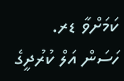ކަމަށްވާ ޑރ. ހަސަން އަލް ކުރުދީގެ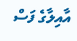އާއިލާގެ ފަސް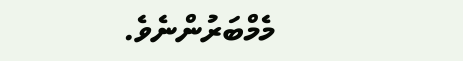މެމްބަރުންނެވެ.